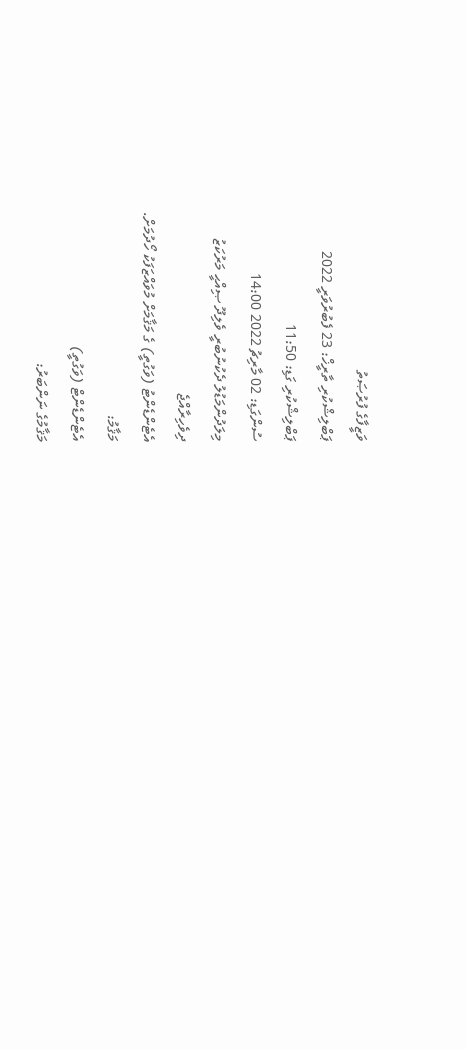ވަޒީފާގެ ފުރުޞަތު
ޕަބްލިޝްކުރި ތާރީޚް: 23 ފެބުރުވަރީ 2022
ޕަބްލިޝްކުރި ގަޑި: 11:50
ސުންގަޑި: 02 މާރިޗު 2022 14:00
މިލަދުންމަޑުލު ދެކުނުބުރީ ވެލިދޫ ޞިއްޙީ މަރުކަޒު
ދިވެހިރާއްޖެ
އެޓެންޑެންޓު (ވަގުތީ) ގެ މަޤާމަށް މުވައްޒަފަކު ހޯދުމަށް.
މަޤާމު:
އެޓެންޑެންޓް (ވަގުތީ)
މަޤާމުގެ ނަންބަރު: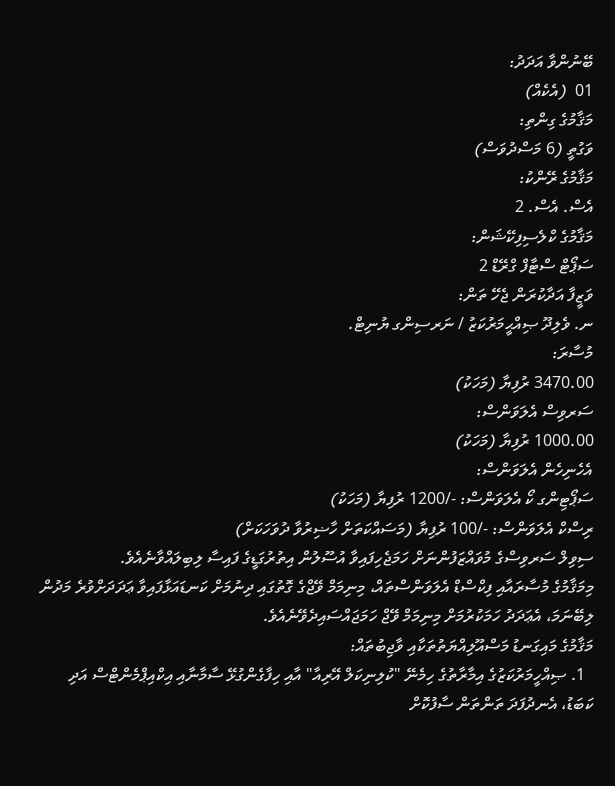ބޭނުންވާ އަދަދު:
01  (އެކެއް)
މަޤާމުގެ ގިންތި:
ވަގުތީ (6 މަސްދުވަސް)
މަޤާމުގެ ރޭންކު:
އެސް. އެސް. 2
މަޤާމުގެ ކްލެސިފިކޭޝަން:
ސަޕޯޓް ސްޓާފް ގްރޭޑް 2
ވަޒީފާ އަދާކުރަން ޖެހޭ ތަން:
ނ. ވެލިދޫ ޞިއްޙީމަރުކަޒު / ނަރސިންގ ޔުނިޓް.
މުސާރަ:
3470.00 ރުފިޔާ (މަހަކު)
ސަރވިސް އެލަވަންސް:
1000.00 ރުފިޔާ (މަހަކު)
އެހެނިހެން އެލަވަންސް:
ސަޕޯޓިންގ ކޯ އެލަވަންސް: -/1200 ރުފިޔާ (މަހަކު)
ރިސްކް އެލަވަންސް: -/100 ރުފިޔާ (މަސައްކަތަށް ހާޟިރުވާ ދުވަހަކަށް)
ސިވިލް ސަރވިސްގެ މުވައްޒަފުންނަށް ހަމަޖެހިފައިވާ އުސޫލުން އިތުރުގަޑީގެ ފައިސާ ލިބިލައްވާނެއެވެ.
މިމަޤާމުގެ މުސާރައާއި ފިކްސްޑް އެލަވަންސްތައް، މިނިމަމް ވޭޖްގެ ގޮތުގައި ދިނުމަށް ކަނޑައަޅާފައިވާ ޢަދަދަށްވުރެ މަދުން ލިބޭނަމަ، އެޢަދަދު ހަމަކުރުމަށް މިނިމަމް ވޭޖް ހަމަޖައްސައިދެވޭނެއެވެ.
މަޤާމުގެ މައިގަނޑު މަސްއޫލިއްޔަތުތަކާއި ވާޖިބުތައް:
  1. ޞިއްހީމަރުކަޒުގެ އިމާރާތުގެ ހިމެނޭ "ކުލިނިކަލް އޭރިއާ" އާއި ހިފާގެންގުޅޭ ސާމާނާއި އިކްއިޕްމެންޓްސް އަދި ކަބަޑު، އެނދުފަދަ ތަންތަން ސާފުކޮށް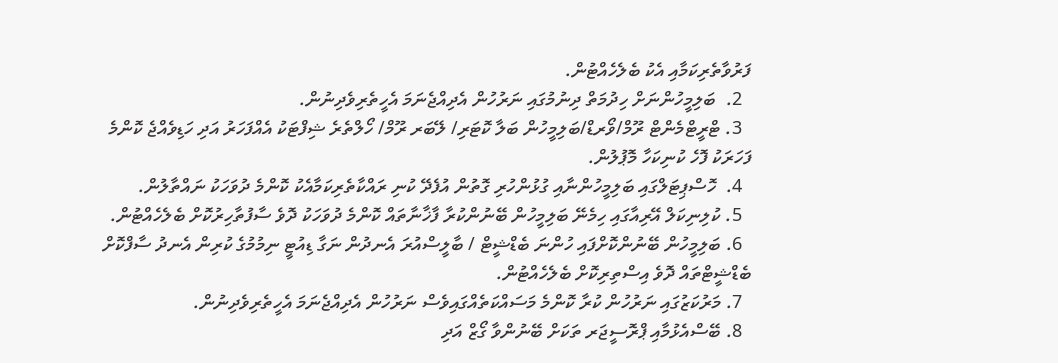ފަރުވާތެރިކަމާއި އެކު ބެލެހެއްޓުން.
  2.  ބަލިމީހުންނަށް ހިދުމަތް ދިނުމުގައި ނަރުހުން އެދިއްޖެނަމަ އެހީތެރިވެދިނުން.
  3. ޓްރީޓްމެންޓް ރޫމް/ވޯރޑް/ބަލިމީހުން ބަލާ ކޮޓަރި/ ލޭބަރ ރޫމް/ ހޯލްތެރެ ޝިފްޓަކު އެއްފަހަރު އަދި ހަޑިވެއްޖެ ކޮންމެ ފަހަރަކު ފޮހެ ކުނިކަހާ މޮޕުލުން.
  4.  ހޮސްޕިޓަލްގައި ބަލިމީހުންނާއި ގުޅުންހުރި ގޮތުން އުފެދޭ ކުނި ރައްކާތެރިކަމާއެކު ކޮންމެ ދުވަހަކު ނައްތާލުން.
  5. ކުލިނިކަލް އޭރިއާގައި ހިމެނޭ ބަލިމީހުން ބޭނުންކުރާ ފާޚާނާތައް ކޮންމެ ދުވަހަކު ދޮވެ ސާފުތާހިރުކޮށް ބެލެހެއްޓުން.
  6. ބަލިމީހުން ބޭނުންކޮށްފައި ހުންނަ ބެޑްޝީޓް / ބާލީސްއުރަ އެނދުން ނަގާ ޑިއުޓީ ނިމުމުގެ ކުރިން އެނދު ސާފްކޮށް ބެޑްޝީޓްތައް ދޮވެ އިސްތިރިކޮށް ބެލެހެއްޓުން.
  7. މަރުކަޒުގައި ނަރުހުން ކުރާ ކޮންމެ މަސައްކަތެއްގައިވެސް ނަރުހުން އެދިއްޖެނަމަ އެހީތެރިވެދިނުން.
  8. ބޭސްއެޅުމާއި ޕްރޮސީޖަރ ތަކަށް ބޭނުންވާ ގޯޒް އަދި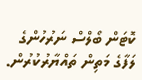ކޮޓަން ބޯލްސް ނަރުހުންގެ ލަފާގެ މަތިން ތައްޔާރުކުރުން.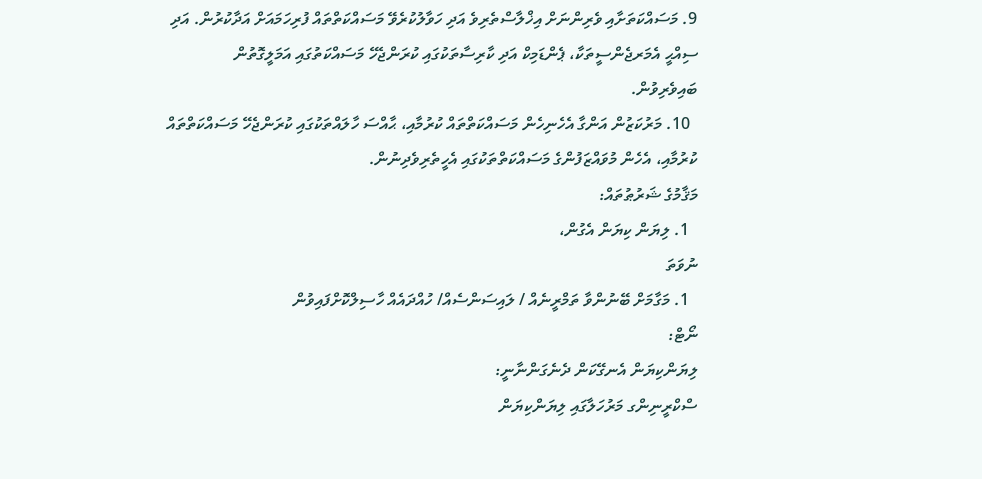9. މަސައްކަތަށާއި ވެރިންނަށް އިޚްލާސްތެރިވެ އަދި ހަވާލުކުރެވޭ މަސައްކަތްތައް ފުރިހަމައަށް އަދާކުރުން. އަދި ސިއްޙީ އެމަރޖެންސީތަކާ، ޕެންޑަމިކް އަދި ކާރިސާތަކުގައި ކުރަންޖެހޭ މަސައްކަތުގައި އަމަލީގޮތުން ބައިވެރިވުން.
  10. މަރުކަޒުން އަންގާ އެހެނިހެން މަސައްކަތްތައް ކުރުމާއި، ޙާއްސަ ހާލައްތަކުގައި ކުރަންޖެހޭ މަސައްކަތްތައް ކުރުމާއި، އެހެން މުވައްޒަފުންގެ މަސައްކަތްތަކުގައި އެހީތެރިވެދިނުން.
މަޤާމުގެ ޝަރުޠުތައް:
  1. ލިޔަން ކިޔަން އެގުން،
ނުވަތަ
  1. މަގާމަށް ބޭނުންވާ ތަމްރީނެއް / ލައިސަންސެއް/ ހުއްދައެއް ހާސިލްކޮށްފައިވުން
ނޯޓް:
ލިޔަންކިޔަން އެނގޭކަން ދެނެގަންނާނީ:
ސްކްރީނިންގ މަރުހަލާގައި ލިޔަންކިޔަން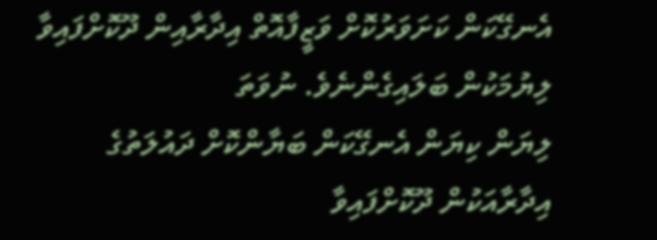އެނގޭކަން ކަށަވަރުކޮށް ވަޒީފާއޮތް އިދާރާއިން ދޫކޮށްފައިވާ ލިޔުމަކުން ބަލައިގެންނެވެ. ނުވަތަ
ލިޔަން ކިޔަން އެނގޭކަން ބަޔާންކޮށް ދައުލަތުގެ އިދާރާއަކުން ދޫކޮށްފައިވާ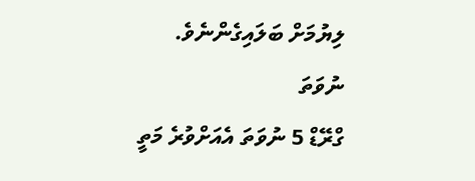ލިޔުމަށް ބަލައިގެންނެވެ.
ނުވަތަ
ގްރޭޑް 5 ނުވަތަ އެއަށްވުރެ މަތީ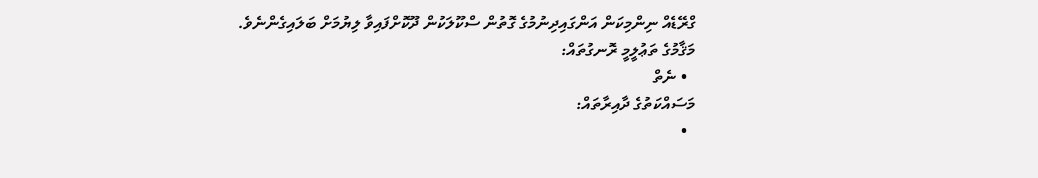ގްރޭޑެއް ނިންމިކަން އަންގައިދިނުމުގެ ގޮތުން ސްކޫލަކުން ދޫކޮށްފައިވާ ލިޔުމަށް ބަލައިގެންނެވެ.
މަޤާމުގެ ތަޢުލީމީ ރޮނގުތައް:
  • ނެތް
މަސައްކަތުގެ ދާއިރާތައް:
  •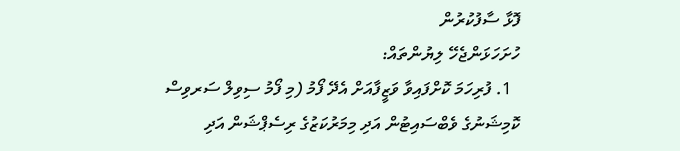ފޮޅާ ސާފުކުރުން
ހުށަހަޅަންޖެހޭ ލިޔުންތައް:
  1. ފުރިހަމަ ކޮށްފައިވާ ވަޒީފާއަށް އެދޭ ފޯމު (މި ފޯމު ސިވިލް ސަރވިސް ކޮމިޝަނުގެ ވެބްސައިޓުން އަދި މިމަރުކަޒުގެ ރިސެޕްޝަން އަދި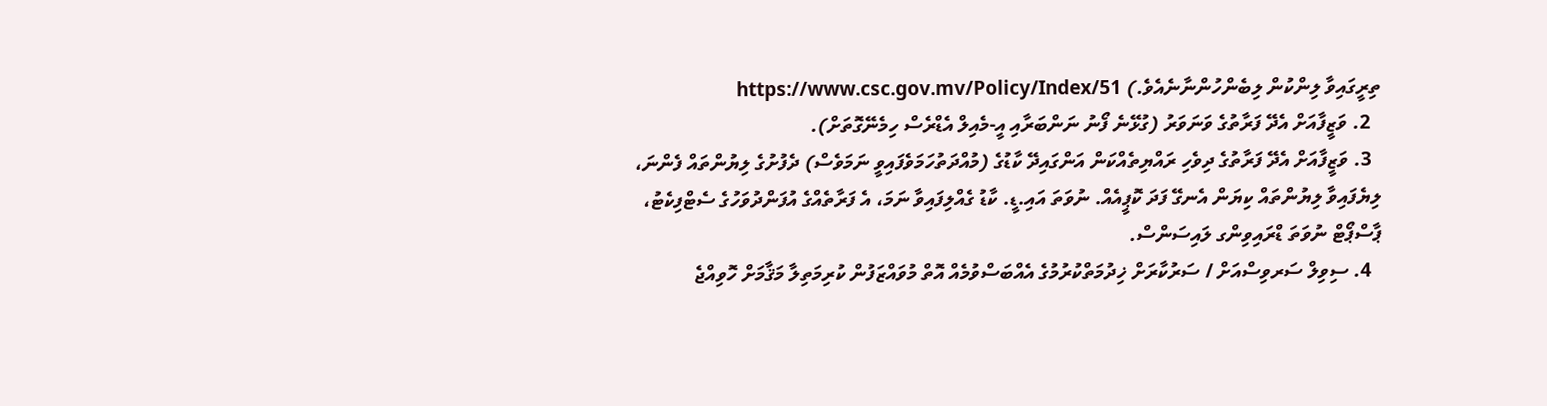ތިރީގައިވާ ލިންކުން ލިބެންހުންނާނެއެވެ.) https://www.csc.gov.mv/Policy/Index/51
  2. ވަޒީފާއަށް އެދޭ ފަރާތުގެ ވަނަވަރު (ގުޅޭނެ ފޯނު ނަންބަރާއި އީ-މެއިލް އެޑްރެސް ހިމެނޭގޮތަށް).
  3. ވަޒީފާއަށް އެދޭ ފަރާތުގެ ދިވެހި ރައްޔިތެއްކަން އަންގައިދޭ ކާޑުގެ (މުއްދަތުހަމަވެފައިވީ ނަމަވެސް) ދެފުށުގެ ލިޔުންތައް ފެންނަ، ލިޔެފައިވާ ލިޔުންތައް ކިޔަން އެނގޭ ފަދަ ކޮޕީއެއް. ނުވަތަ އައި.ޑީ. ކާޑު ގެއްލިފައިވާ ނަމަ، އެ ފަރާތެއްގެ އުފަންދުވަހުގެ ސެޓްފިކެޓު، ޕާސްޕޯޓް ނުވަތަ ޑްރައިވިންގ ލައިސަންސް.
  4. ސިވިލް ސަރވިސްއަށް / ސަރުކާރަށް ޚިދުމަތްކުރުމުގެ އެއްބަސްވުމެއް އޮތް މުވައްޒަފުން ކުރިމަތިލާ މަޤާމަށް ހޮވިއްޖެ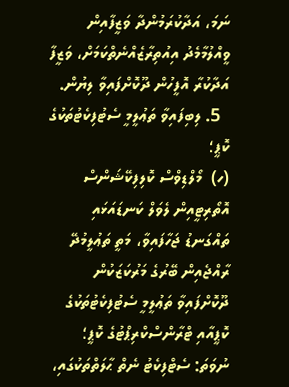ނަމަ، އަދާކުރަމުންދާ ވަޒީފާއިން ވީއްލުމާމެދު އިއުތިރާޒެއްނެތްކަމަށް، ވަޒީފާ އަދާކުރާ އޮފީހުން ދޫކޮށްފައިވާ ލިޔުން.
  5. ލިބިފައިވާ ތަޢުލީމީ ސެޓުފިކެޓުތަކުގެ ކޮޕީ؛
(ހ)  މޯލްޑިވްސް ކޮލިފިކޭޝަންސް އޮތޯރިޓީއިން ލެވަލް ކަނޑައަޅައި ތައްގަނޑު ޖަހާފައިވާ، މަތީ ތަޢުލީމުދޭ ރާއްޖެއިން ބޭރުގެ މަރުކަޒަކުން ދޫކޮށްފައިވާ ތަޢުލީމީ ސެޓުފިކެޓުތަކުގެ ކޮޕީއާއި ޓްރާންސްކްރިޕްޓުގެ ކޮޕީ؛ ނުވަތަ: ސެޓްފިކެޓު ނެތް ޙާލަތްތަކުގައި،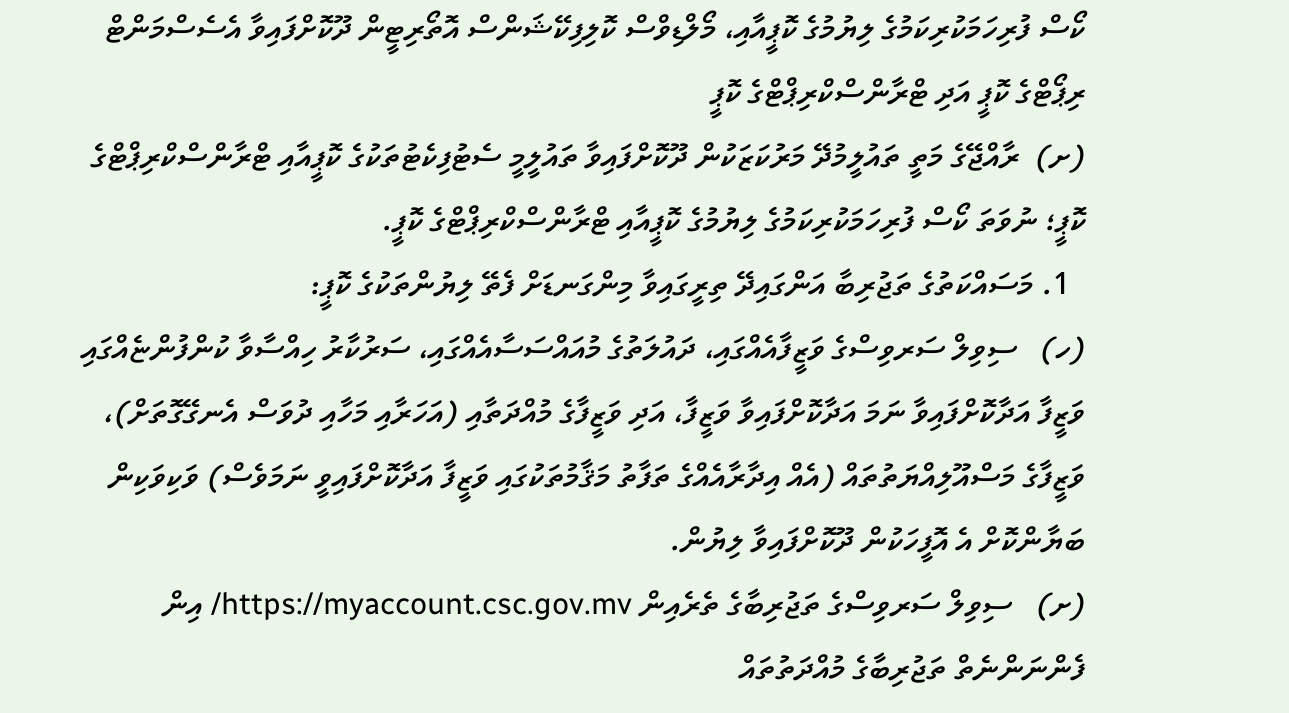ކޯސް ފުރިހަމަކުރިކަމުގެ ލިޔުމުގެ ކޮޕީއާއި، މޯލްޑިވްސް ކޮލިފިކޭޝަންސް އޮތޯރިޓީން ދޫކޮށްފައިވާ އެސެސްމަންޓް ރިޕޯޓްގެ ކޮޕީ އަދި ޓްރާންސްކްރިޕްޓްގެ ކޮޕީ
(ށ)  ރާއްޖޭގެ މަތީ ތައުލީމުދޭ މަރުކަޒަކުން ދޫކޮށްފައިވާ ތައުލީމީ ސެޓުފިކެޓުތަކުގެ ކޮޕީއާއި ޓްރާންސްކްރިޕްޓްގެ ކޮޕީ؛ ނުވަތަ ކޯސް ފުރިހަމަކުރިކަމުގެ ލިޔުމުގެ ކޮޕީއާއި ޓްރާންސްކްރިޕްޓްގެ ކޮޕީ.
  1. މަސައްކަތުގެ ތަޖުރިބާ އަންގައިދޭ ތިރީގައިވާ މިންގަނޑަށް ފެތޭ ލިޔުންތަކުގެ ކޮޕީ:
(ހ)   ސިވިލް ސަރވިސްގެ ވަޒީފާއެއްގައި، ދައުލަތުގެ މުއައްސަސާއެއްގައި، ސަރުކާރު ހިއްސާވާ ކުންފުންޏެއްގައި ވަޒީފާ އަދާކޮށްފައިވާ ނަމަ އަދާކޮށްފައިވާ ވަޒީފާ، އަދި ވަޒީފާގެ މުއްދަތާއި (އަހަރާއި މަހާއި ދުވަސް އެނގޭގޮތަށް)، ވަޒީފާގެ މަސްއޫލިއްޔަތުތައް (އެއް އިދާރާއެއްގެ ތަފާތު މަޤާމުތަކުގައި ވަޒީފާ އަދާކޮށްފައިވީ ނަމަވެސް) ވަކިވަކިން ބަޔާންކޮށް އެ އޮފީހަކުން ދޫކޮށްފައިވާ ލިޔުން.
(ށ)   ސިވިލް ސަރވިސްގެ ތަޖުރިބާގެ ތެރެއިން https://myaccount.csc.gov.mv/ އިން ފެންނަންނެތް ތަޖުރިބާގެ މުއްދަތުތައް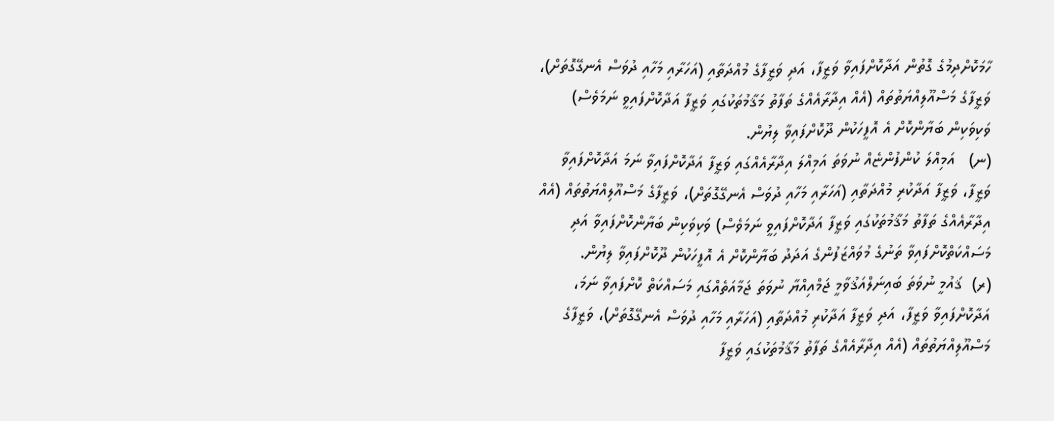ހާމަކޮށްދިމުގެ ގޮތުން އަދާކޮށްފައިވާ ވަޒީފާ، އަދި ވަޒީފާގެ މުއްދަތާއި (އަހަރާއި މަހާއި ދުވަސް އެނގޭގޮތަށް)، ވަޒީފާގެ މަސްއޫލިއްޔަތުތައް (އެއް އިދާރާއެއްގެ ތަފާތު މަޤާމުތަކުގައި ވަޒީފާ އަދާކޮށްފައިވީ ނަމަވެސް) ވަކިވަކިން ބަޔާންކޮށް އެ އޮފީހަކުން ދޫކޮށްފައިވާ ލިޔުން.
(ނ)   އަމިއްލަ ކުންފުންޏެއް ނުވަތަ އަމިއްލަ އިދާރާއެއްގައި ވަޒީފާ އަދާކޮށްފައިވާ ނަމަ އަދާކޮށްފައިވާ ވަޒީފާ، ވަޒީފާ އަދާކުރި މުއްދަތާއި (އަހަރާއި މަހާއި ދުވަސް އެނގޭގޮތަށް)، ވަޒީފާގެ މަސްއޫލިއްޔަތުތައް (އެއް އިދާރާއެއްގެ ތަފާތު މަޤާމުތަކުގައި ވަޒީފާ އަދާކޮށްފައިވީ ނަމަވެސް) ވަކިވަކިން ބަޔާންކޮށްފައިވާ އަދި މަސައްކަތްކޮށްފައިވާ ތަނުގެ މުވައްޒަފުންގެ އަދަދު ބަޔާންކޮށް އެ އޮފީހަކުން ދޫކޮށްފައިވާ ލިޔުން.
(ރ)  ޤައުމީ ނުވަތަ ބައިނަލްއަޤުވާމީ ޖަމްއިއްޔާ ނުވަތަ ޖަމާއަތެއްގައި މަސައްކަތް ކޮށްފައިވާ ނަމަ، އަދާކޮށްފައިވާ ވަޒީފާ، އަދި ވަޒީފާ އަދާކުރި މުއްދަތާއި (އަހަރާއި މަހާއި ދުވަސް އެނގޭގޮތަށް)، ވަޒީފާގެ މަސްއޫލިއްޔަތުތައް (އެއް އިދާރާއެއްގެ ތަފާތު މަޤާމުތަކުގައި ވަޒީފާ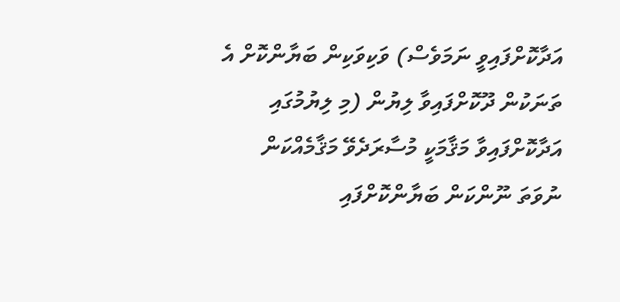އަދާކޮށްފައިވީ ނަމަވެސް) ވަކިވަކިން ބަޔާންކޮށް އެ ތަނަކުން ދޫކޮށްފައިވާ ލިޔުން (މި ލިޔުމުގައި އަދާކޮށްފައިވާ މަޤާމަކީ މުސާރަދެވޭ މަޤާމެއްކަން ނުވަތަ ނޫންކަން ބަޔާންކޮށްފައި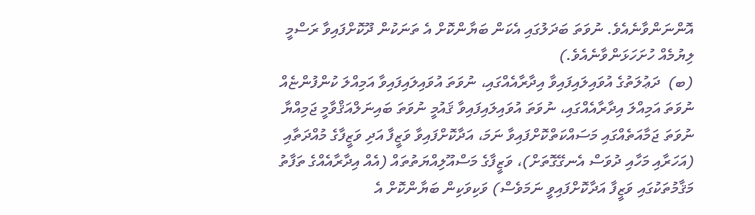އޮންނަންވާނެއެވެ. ނުވަތަ ބަދަލުގައި އެކަން ބަޔާންކޮށް އެ ތަނަކުން ދޫކޮށްފައިވާ ރަސްމީ ލިޔުމެއް ހުށަހަޅަންވާނެއެވެ.)
(ބ)  ދަޢުލަތުގެ އުވައިލައިފައިވާ އިދާރާއެއްގައި، ނުވަތަ އުވައިލައިފައިވާ އަމިއްލަ ކުންފުންޏެއް ނުވަތަ އަމިއްލަ އިދާރާއެއްގައި، ނުވަތަ އުވައިލައިފައިވާ ޤައުމީ ނުވަތަ ބައިނަލްއަޤްވާމީ ޖަމިއްޔާ ނުވަތަ ޖަމާއަތެއްގައި މަސައްކަތްކޮށްފައިވާ ނަމަ، އަދާކޮށްފައިވާ ވަޒީފާ އަދި ވަޒީފާގެ މުއްދަތާއި (އަހަރާއި މަހާއި ދުވަސް އެނގޭގޮތަށް)، ވަޒީފާގެ މަސްއޫލިއްޔަތުތައް (އެއް އިދާރާއެއްގެ ތަފާތު މަޤާމުތަކުގައި ވަޒީފާ އަދާކޮށްފައިވީ ނަމަވެސް) ވަކިވަކިން ބަޔާންކޮށް އެ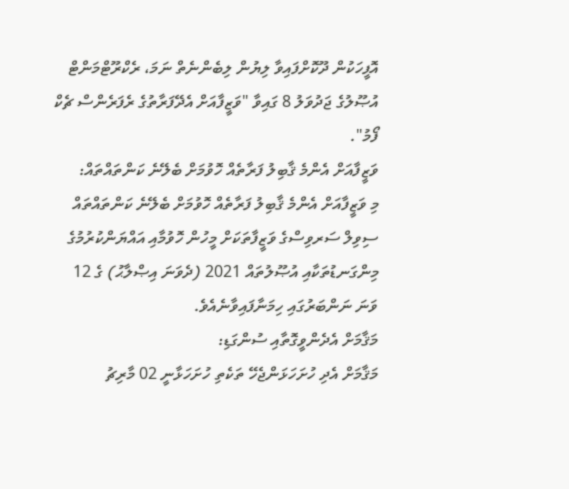އޮފީހަކުން ދޫކޮށްފައިވާ ލިޔުން ލިބެންނެތް ނަމަ، ރެކްރޫޓްމަންޓް އުޞޫލުގެ ޖަދުވަލު 8 ގައިވާ "ވަޒީފާއަށް އެދޭފަރާތުގެ ރެފަރެންސް ޗެކް ފޯމު".
ވަޒީފާއަށް އެންމެ ޤާބިލު ފަރާތެއް ހޮވުމަށް ބެލޭނެ ކަންތައްތައް:
މި ވަޒީފާއަށް އެންމެ ޤާބިލު ފަރާތެއް ހޮވުމަށް ބެލޭނެ ކަންތައްތައް ސިވިލް ސަރވިސްގެ ވަޒީފާތަކަށް މީހުން ހޮވުމާއި އައްޔަންކުރުމުގެ މިންގަނޑުތަކާއި އުޞޫލުތައް 2021 (ދެވަނަ އިޞްލާޙު) ގެ 12 ވަނަ ނަންބަރުގައި ހިމަނާފައިވާނެއެވެ.
މަޤާމަށް އެދެންވީގޮތާއި ސުންގަޑި:
މަޤާމަށް އެދި ހުށަހަޅަންޖެހޭ ތަކެތި ހުށަހަޅާނީ 02 މާރިޗު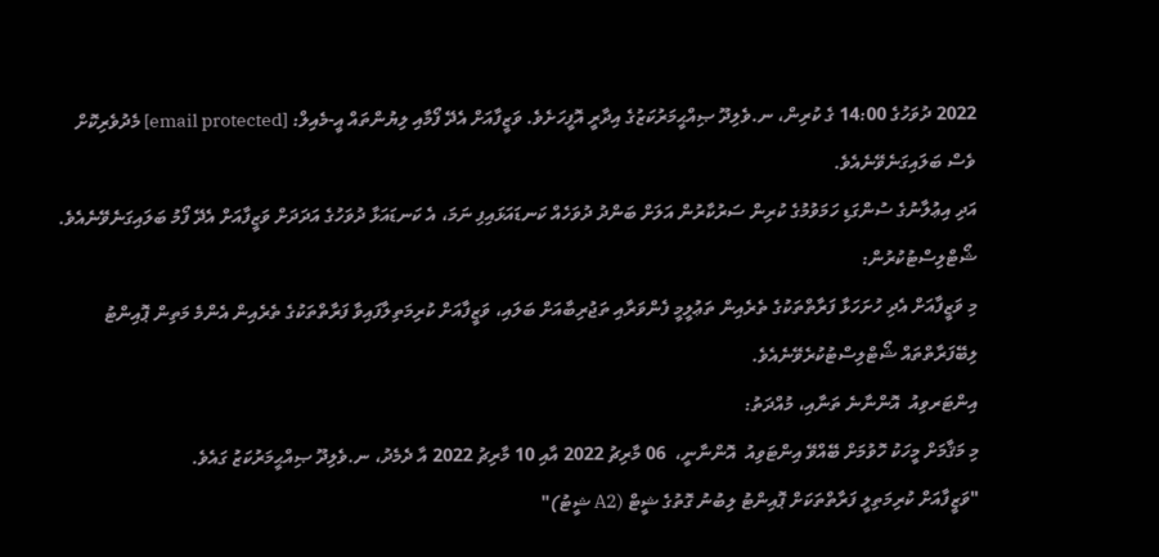2022 ދުވަހުގެ 14:00 ގެ ކުރިން، ނ.ވެލިދޫ ޞިއްޙީމަރުކަޒުގެ އިދާރީ އޮފީހަށެވެ. ވަޒީފާއަށް އެދޭ ފޯމާއި ލިޔުންތައް އީ-މެއިލް: [email protected] މެދުވެރިކޮށް ވެސް ބަލައިގަނެވޭނެއެވެ.
އަދި އިޢުލާނުގެ ސުންގަޑި ހަމަވުމުގެ ކުރިން ސަރުކާރުން އަލަށް ބަންދު ދުވަހެއް ކަނޑައަޅައިފި ނަމަ، އެ ކަނޑައަޅާ ދުވަހުގެ އަދަދަށް ވަޒީފާއަށް އެދޭ ފޯމު ބަލައިގަނެވޭނެއެވެ.
ޝޯޓްލިސްޓުކުރުން:
މި ވަޒީފާއަށް އެދި ހުށަހަޅާ ފަރާތްތަކުގެ ތެރެއިން ތަޢުލީމީ ފެންވަރާއި ތަޖުރިބާއަށް ބަލައި، ވަޒީފާއަށް ކުރިމަތިލާފައިވާ ފަރާތްތަކުގެ ތެރެއިން އެންމެ މަތިން ޕޮއިންޓު ލިބޭފަރާތްތައް ޝޯޓްލިސްޓުކުރެވޭނެއެވެ.
އިންޓަރވިއު  އޮންނާނެ ތަނާއި، މުއްދަތު:
މި މަޤާމަށް މީހަކު ހޮވުމަށް ބޭއްވޭ އިންޓަވިއު  އޮންނާނީ،  06 މާރިޗު 2022 އާއި 10 މާރިޗު 2022 އާ ދެމެދު، ނ.ވެލިދޫ ޞިއްޙީމަރުކަޒު ގައެވެ.
"ވަޒީފާއަށް ކުރިމަތިލީ ފަރާތްތަކަށް ޕޮއިންޓު ލިބުނު ގޮތުގެ ޝީޓް (A2 ޝީޓު)"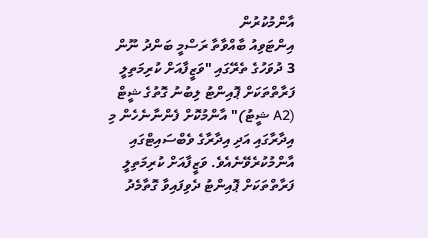އާންމުކުރުން
އިންޓަވިއު ބާއްވާތާ ރަސްމީ ބަންދު ނޫން 3 ދުވަހުގެ ތެރޭގައި "ވަޒީފާއަށް ކުރިމަތިލީ ފަރާތްތަކަށް ޕޮއިންޓު ލިބުނު ގޮތުގެ ޝީޓް (A2 ޝީޓު)" އާންމުކޮށް ފެންނާނެހެން މި އިދާރާގައި އަދި އިދާރާގެ ވެބްސައިޓްގައި އާންމުކުރެވޭނެއެވެ. ވަޒީފާއަށް ކުރިމަތިލީ ފަރާތްތަކަށް ޕޮއިންޓު ދެވިފައިވާ ގޮތާމެދު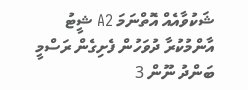ޝަކުވާއެއް އޮތްނަމަ A2 ޝީޓު އާންމުކުރާ ދުވަހުން ފެށިގެން ރަސްމީ ބަންދު ނޫން 3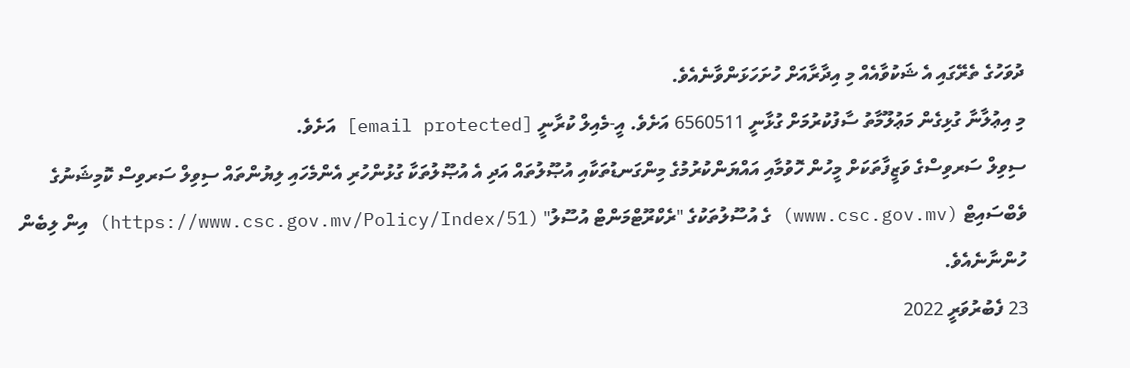ދުވަހުގެ ތެރޭގައި އެ ޝަކުވާއެއް މި އިދާރާއަށް ހުށަހަޅަންވާނެއެވެ.
މި އިޢުލާނާ ގުޅިގެން މަޢުލޫމާތު ސާފުކުރުމަށް ގުޅާނީ 6560511 އަށެވެ. އީ-މެއިލް ކުރާނީ [email protected] އަށެވެ.
ސިވިލް ސަރވިސްގެ ވަޒީފާތަކަށް މީހުން ހޮވުމާއި އައްޔަންކުރުމުގެ މިންގަނޑުތަކާއި އުޞޫލުތައް އަދި އެ އުޞޫލުތަކާ ގުޅުންހުރި އެންމެހައި ލިޔުންތައް ސިވިލް ސަރވިސް ކޮމިޝަނުގެ ވެބްސައިޓް (www.csc.gov.mv) ގެ އުސޫލުތަކުގެ "ރެކްރޫޓްމަންޓް އުސޫލު" (https://www.csc.gov.mv/Policy/Index/51) އިން ލިބެން ހުންނާނެއެވެ.
23 ފެބުރުވަރީ 2022